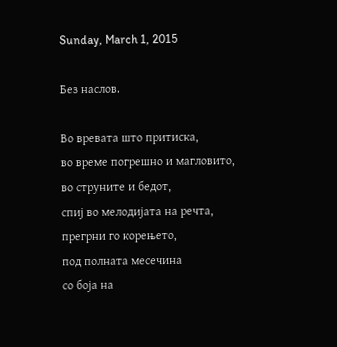Sunday, March 1, 2015

Без наслов.

Во вревата што притиска,
во време погрешно и магловито,
во струните и бедот,
спиј во мелодијата на речта,
прегрни го корењето,
под полната месечина
со боја на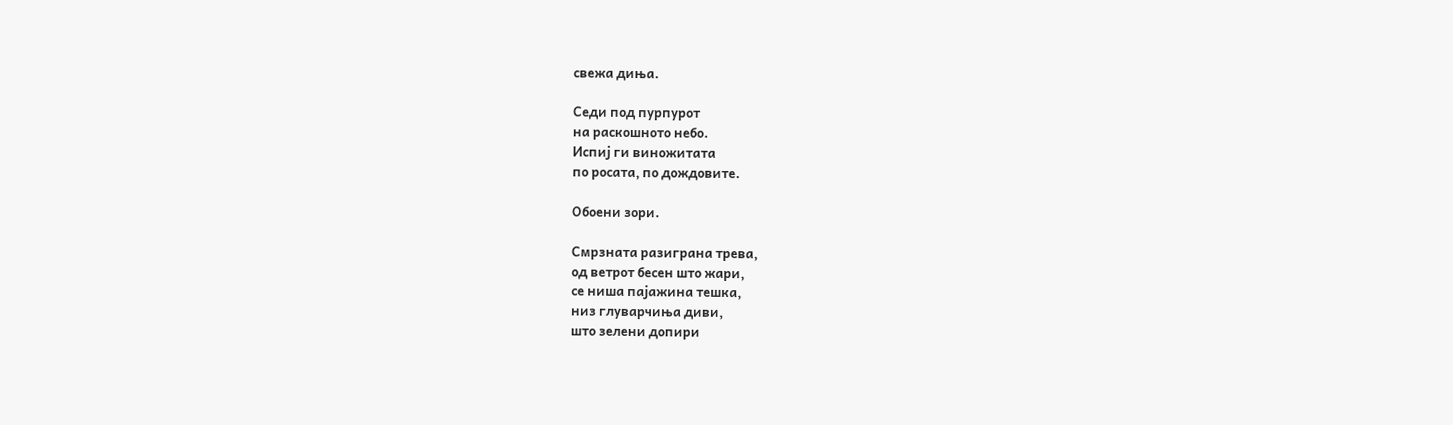свежа диња.

Седи под пурпурот
на раскошното небо.
Испиј ги виножитата
по росата, по дождовите.

Обоени зори.

Смрзната разиграна трева,
од ветрот бесен што жари,
се ниша пајажина тешка,
низ глуварчиња диви,
што зелени допири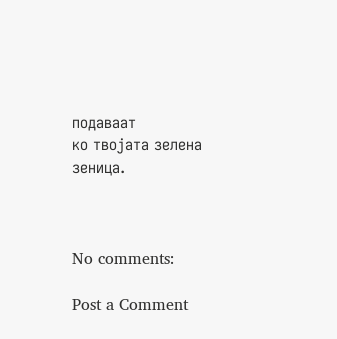подаваат
ко твојата зелена зеница.



No comments:

Post a Comment